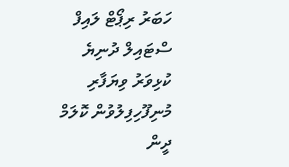ހަބަރު ރިޕޯޓް ލައިފް ސްޓައިލް ދުނިޔެ ކުޅިވަރު ވިޔަފާރި މުނިފޫހިފިލުވުން ކޮލަމް ދީން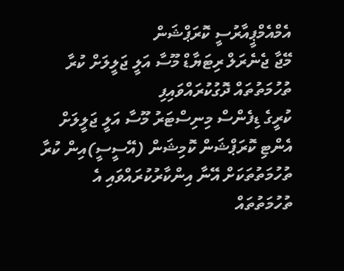އެމްއެމްޕީއާރުސީ ކޮރަޕްޝަން
މޭޖާ ޖެނެރަލް ރިޓަޔާޑް މޫސާ އަލީ ޖަލީލަށް ކުރާ ތުހުމަތުތައް ދޮގުކުރައްވައިފި
ކުރީގެ ޑިފެންސް މިނިސްޓަރު މޫސާ އަލީ ޖަލީލަށް އެންޓި ކޮރަޕްޝަން ކޮމިޝަން (އޭސީސީ)އިން ކުރާ ތުހުމަތުތަކަށް އޭނާ އިންކާރުކުރައްވައި އެ ތުހުމަތުތައް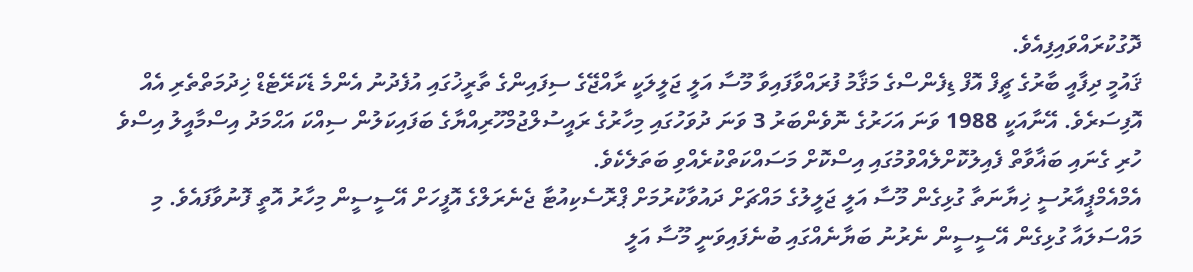ދޮގުކުރައްވައިފިއެވެ.
ޤައުމީ ދިފާއީ ބާރުގެ ޗީފް އޮފް ޑިފެންސްގެ މަޤާމު ފުރައްވާފައިވާ މޫސާ އަލީ ޖަލީލަކީ ރާއްޖޭގެ ސިފައިންގެ ތާރީޚުގައި އުފެދުނު އެންމެ ޑެކަރޭޓެޑް ޚިދުމަތްތެރި އެއް އޮފިސަރެވެ. އޭނާއަކީ 1988 ވަނަ އަހަރުގެ ނޮވެންބަރު 3 ވަނަ ދުވަހުގައި މިހާރުގެ ރައީސުލްޖުމްހޫރިއްޔާގެ ބަފައިކަލުން ސިއްކަ އަޙްމަދު އިސްމާއީލު އިސްވެ ހުރި ގެނައި ބަޣާވާތް ފެއިލުކޮށްލެއްވުމުގައި އިސްކޮށް މަސައްކަތްކުރެއްވި ބަތަލެކެވެ.
އެމްއެމްޕީއާރުސީ ޚިޔާނަތާ ގުޅިގެން މޫސާ އަލީ ޖަލީލުގެ މައްޗަށް ދައުވާކުރުމަށް ޕްރޮސެކިއުޓާ ޖެނެރަލްގެ އޮފީހަށް އޭސީސީން މިހާރު އޮތީ ފޮނުވާފައެވެ. މި މައްސަލައާ ގުޅިގެން އޭސީސީން ނެރުނު ބަޔާނެއްގައި ބުނެފައިވަނީ މޫސާ އަލީ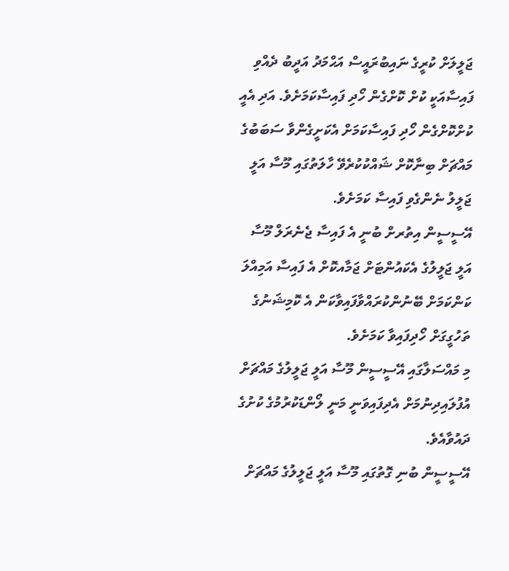ޖަލީލަށް ކުރީގެ ނައިބުރައީސް އަޙްމަދު އަދީބު ދެއްވި ފައިސާއަކީ ކުށް ކޮށްގެން ހޯދި ފައިސާކަމަށެވެ. އަދި އެއީ ކުށްކޮށްގެން ހޯދި ފައިސާކަމަށް އެކަށީގެންވާ ސަބަބުގެ މައްޗަށް ބިނާކޮށް ޝައްކުކުރެވޭ ހާލަތުގައި މޫސާ އަލީ ޖަލީލު ނެންގެވި ފައިސާ ކަމަށެވެ.
އޭސީސީން އިތުރށް ބުނީ އެ ފައިސާ ޖެނެރަލް މޫސާ އަލީ ޖަލީލުގެ އެކައުންޓަށް ޖަމާއކޮށް އެ ފައިސާ އަމިއްލަ ކަންކަމަށް ބޭނުންކުރައްވާފައިވާކަން އެ ކޮމިޝަނުގެ ތަހުގީގަށް ހޯދިފައިވާ ކަމަށެވެ.
މި މައްސަލާގައި އޭސީސީން މޫސާ އަލީ ޖަލީލުގެ މައްޗަށް އުފުލައިދިނުމަށް އެދިފައިވަނީ މަނީ ލޯންޑަކުރުމުގެ ކުށުގެ ދައުވާއެވެ.
އޭސީސީން ބުނި ގޮތުގައި މޫސާ އަލީ ޖަލީލުގެ މައްޗަށް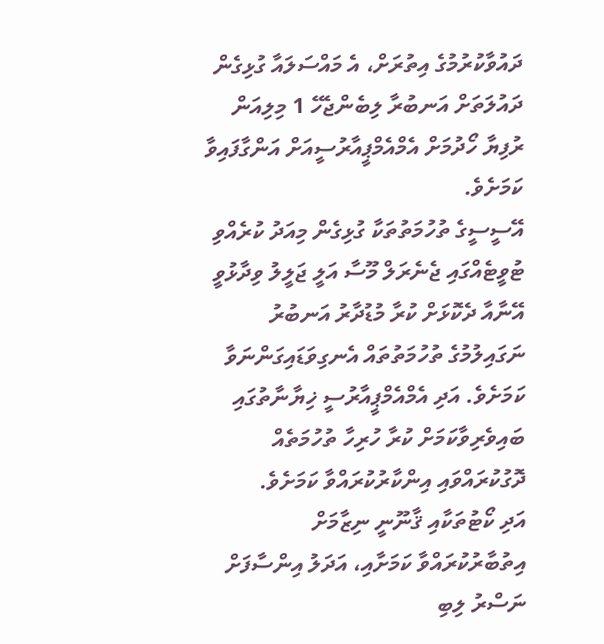ދައުވާކުރުމުގެ އިތުރަށް، އެ މައްސަލައާ ގުޅިގެން ދައުލަތަށް އަނބުރާ ލިބެންޖެހޭ 1 މިލިއަން ރުފިޔާ ހޯދުމަށް އެމްއެމްޕީއާރުސީއަށް އަންގާފައިވާ ކަމަށެވެ.
އޭސީސީގެ ތުހުމަތުތަކާ ގުޅިގެން މިއަދު ކުރެއްވި ޓުވީޓެއްގައި ޖެނެރަލް މޫސާ އަލީ ޖަލީލު ވިދާޅުވީ އޭނާއާ ދެކޮޅަށް ކުރާ މުޑުދާރު އަނބުރު ނަގައިލުމުގެ ތުހުމަތުތައް އެނގިވަޑައިގަންނަވާ ކަމަށެވެ. އަދި އެމްއެމްޕީއާރުސީ ޚިޔާނާތުގައި ބައިވެރިވާކަމަށް ކުރާ ހުރިހާ ތުހުމަތެއް ދޮގުކުރައްވައި އިންކާރުކުރައްވާ ކަމަށެވެ.
އަދި ކޯޓުތަކާއި ޤާނޫނީ ނިޒާމަށް އިތުބާރުކުރައްވާ ކަމަށާއި، އަދަލު އިންސާފަށް ނަސްރު ލިބި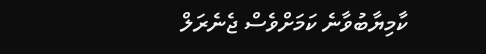ކާމިޔާބުވާނެ ކަމަށްވެސް ޖެނެރަލް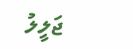ޖަލީލު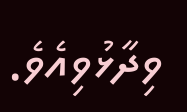ވިދާޅުވިއެވެ.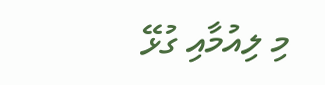މި ލިއުމާއި ގުޅޭ